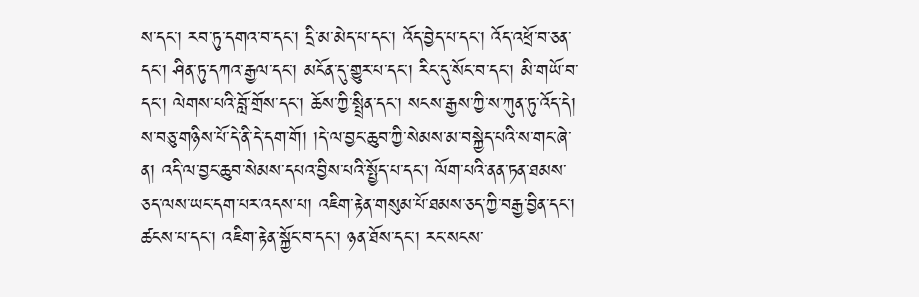ས་དང་། རབ་ཏུ་དགའ་བ་དང་། དྲི་མ་མེད་པ་དང་། འོད་བྱེད་པ་དང་། འོད་འཕྲོ་བ་ཅན་དང་། ཤིན་ཏུ་དཀའ་རྒྱལ་དང་། མངོན་དུ་གྱུར་པ་དང་། རིང་དུ་སོང་བ་དང་། མི་གཡོ་བ་དང་། ལེགས་པའི་བློ་གྲོས་དང་། ཆོས་ཀྱི་སྤྲིན་དང་། སངས་རྒྱས་ཀྱི་ས་ཀུན་ཏུ་འོད་དེ། ས་བཅུ་གཉིས་པོ་དེ་ནི་དེ་དག་གོ། །དེ་ལ་བྱང་ཆུབ་ཀྱི་སེམས་མ་བསྐྱེད་པའི་ས་གང་ཞེ་ན། འདི་ལ་བྱང་ཆུབ་སེམས་དཔའ་བྱིས་པའི་སྤྱོད་པ་དང་། ལོག་པའི་ནན་ཏན་ཐམས་ཅད་ལས་ཡང་དག་པར་འདས་པ། འཇིག་རྟེན་གསུམ་པོ་ཐམས་ཅད་ཀྱི་བརྒྱ་བྱིན་དང་། ཚངས་པ་དང་། འཇིག་རྟེན་སྐྱོང་བ་དང་། ཉན་ཐོས་དང་། རང་སངས་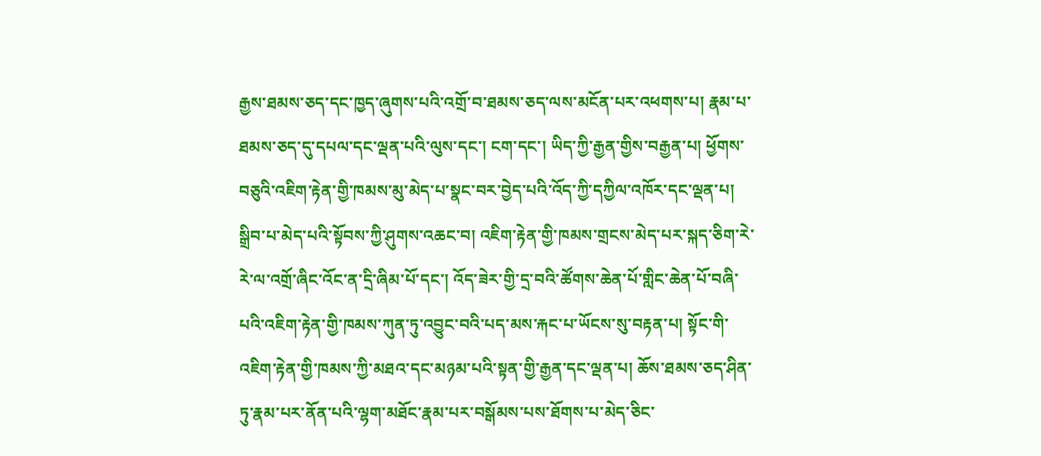རྒྱས་ཐམས་ཅད་དང་ཁྱད་ཞུགས་པའི་འགྲོ་བ་ཐམས་ཅད་ལས་མངོན་པར་འཕགས་པ། རྣམ་པ་ཐམས་ཅད་དུ་དཔལ་དང་ལྡན་པའི་ལུས་དང་། ངག་དང་། ཡིད་ཀྱི་རྒྱན་གྱིས་བརྒྱན་པ། ཕྱོགས་བཅུའི་འཇིག་རྟེན་གྱི་ཁམས་མུ་མེད་པ་སྣང་བར་བྱེད་པའི་འོད་ཀྱི་དཀྱིལ་འཁོར་དང་ལྡན་པ། སྒྲིབ་པ་མེད་པའི་སྟོབས་ཀྱི་ཤུགས་འཆང་བ། འཇིག་རྟེན་གྱི་ཁམས་གྲངས་མེད་པར་སྐད་ཅིག་རེ་རེ་ལ་འགྲོ་ཞིང་འོང་ན་དྲི་ཞིམ་པོ་དང་། འོད་ཟེར་གྱི་དྲ་བའི་ཚོགས་ཆེན་པོ་གླིང་ཆེན་པོ་བཞི་པའི་འཇིག་རྟེན་གྱི་ཁམས་ཀུན་ཏུ་འབྱུང་བའི་པད་མས་རྐང་པ་ཡོངས་སུ་བརྟན་པ། སྟོང་གི་འཇིག་རྟེན་གྱི་ཁམས་ཀྱི་མཐའ་དང་མཉམ་པའི་སྟན་གྱི་རྒྱན་དང་ལྡན་པ། ཆོས་ཐམས་ཅད་ཤིན་ཏུ་རྣམ་པར་ནོན་པའི་ལྷག་མཐོང་རྣམ་པར་བསྒོམས་པས་ཐོགས་པ་མེད་ཅིང་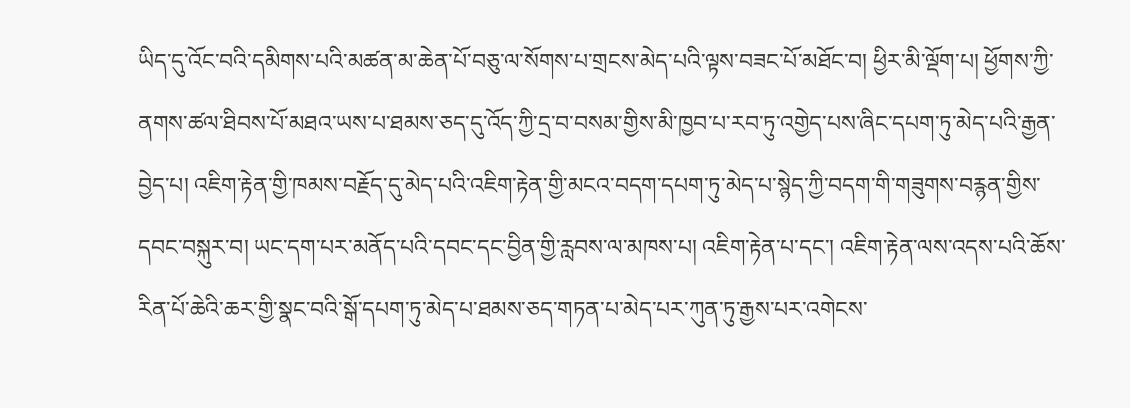ཡིད་དུ་འོང་བའི་དམིགས་པའི་མཚན་མ་ཆེན་པོ་བཅུ་ལ་སོགས་པ་གྲངས་མེད་པའི་ལྟས་བཟང་པོ་མཐོང་བ། ཕྱིར་མི་ལྡོག་པ། ཕྱོགས་ཀྱི་ནགས་ཚལ་ཐིབས་པོ་མཐའ་ཡས་པ་ཐམས་ཅད་དུ་འོད་ཀྱི་དྲ་བ་བསམ་གྱིས་མི་ཁྱབ་པ་རབ་ཏུ་འགྱེད་པས་ཞིང་དཔག་ཏུ་མེད་པའི་རྒྱན་བྱེད་པ། འཇིག་རྟེན་གྱི་ཁམས་བརྗོད་དུ་མེད་པའི་འཇིག་རྟེན་གྱི་མངའ་བདག་དཔག་ཏུ་མེད་པ་སྙེད་ཀྱི་བདག་གི་གཟུགས་བརྙན་གྱིས་དབང་བསྐུར་བ། ཡང་དག་པར་མནོད་པའི་དབང་དང་བྱིན་གྱི་རླབས་ལ་མཁས་པ། འཇིག་རྟེན་པ་དང་། འཇིག་རྟེན་ལས་འདས་པའི་ཆོས་རིན་པོ་ཆེའི་ཆར་གྱི་སྣང་བའི་སྒོ་དཔག་ཏུ་མེད་པ་ཐམས་ཅད་གཏན་པ་མེད་པར་ཀུན་ཏུ་རྒྱས་པར་འགེངས་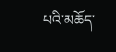པའི་མཆོད་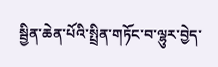སྦྱིན་ཆེན་པོའི་སྤྲིན་གཏོང་བ་ལྷུར་བྱེད་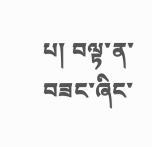པ། བལྟ་ན་བཟང་ཞིང་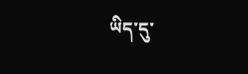ཡིད་དུ་